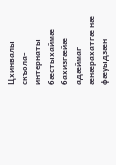Цхинвалы скъола-интернаты бæстыхаймæ бахизгæйæ адæймаг æнæрахатгæ нæ фæуыдзæн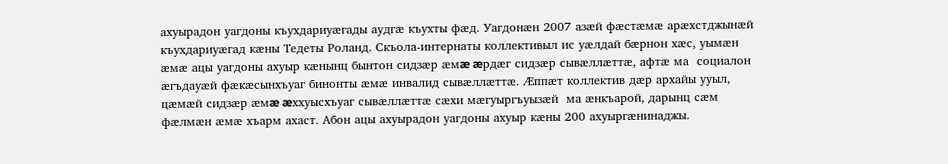ахуырадон уагдоны къухдариуæгады аудгæ къухты фæд. Уагдонæн 2007 азæй фæстæмæ арæхстджынæй къухдариуæгад кæны Тедеты Роланд. Скъола-интернаты коллективыл ис уæлдай бæрнон хæс, уымæн æмæ ацы уагдоны ахуыр кæнынц бынтон сидзæр æмæ æрдæг сидзæр сывæллæттæ, афтæ ма  социалон æгъдауæй фæкæсынхъуаг бинонты æмæ инвалид сывæллæттæ. Æппæт коллектив дæр архайы ууыл, цæмæй сидзæр æмæ æххуысхъуаг сывæллæттæ сæхи мæгуыргъуызæй  ма æнкъарой, дарынц сæм фæлмæн æмæ хъарм ахаст. Абон ацы ахуырадон уагдоны ахуыр кæны 200 ахуыргæнинаджы.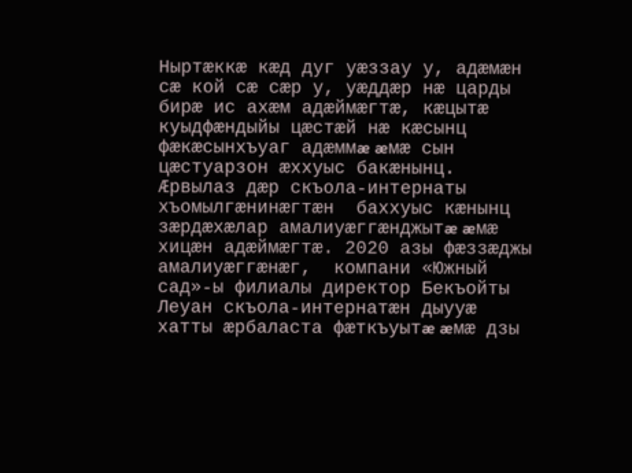Ныртæккæ кæд дуг уæззау у, адæмæн сæ кой сæ сæр у, уæддæр нæ царды бирæ ис ахæм адæймæгтæ, кæцытæ куыдфæндыйы цæстæй нæ кæсынц фæкæсынхъуаг адæммæ æмæ сын цæстуарзон æххуыс бакæнынц. Æрвылаз дæр скъола-интернаты хъомылгæнинæгтæн  баххуыс кæнынц зæрдæхæлар амалиуæггæнджытæ æмæ хицæн адæймæгтæ. 2020 азы фæззæджы амалиуæггæнæг,  компани «Южный сад»-ы филиалы директор Бекъойты Леуан скъола-интернатæн дыууæ хатты æрбаласта фæткъуытæ æмæ дзы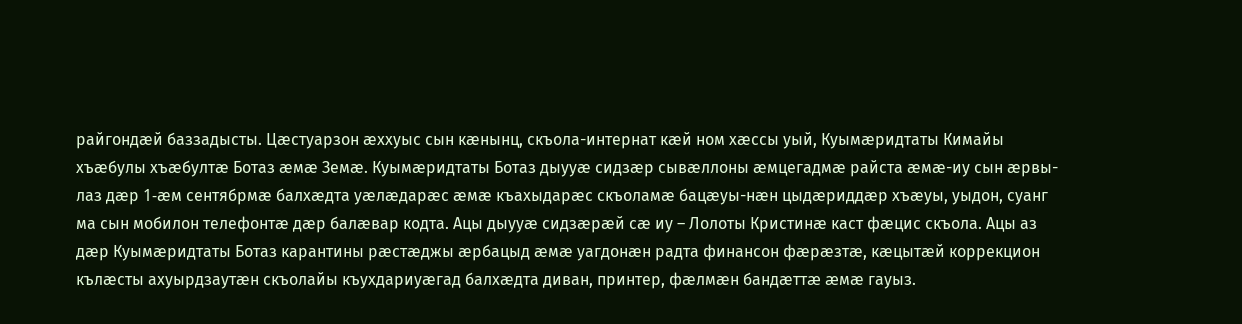райгондæй баззадысты. Цæстуарзон æххуыс сын кæнынц, скъола-интернат кæй ном хæссы уый, Куымæридтаты Кимайы хъæбулы хъæбултæ Ботаз æмæ Земæ. Куымæридтаты Ботаз дыууæ сидзæр сывæллоны æмцегадмæ райста æмæ-иу сын æрвы-лаз дæр 1-æм сентябрмæ балхæдта уæлæдарæс æмæ къахыдарæс скъоламæ бацæуы-нæн цыдæриддæр хъæуы, уыдон, суанг ма сын мобилон телефонтæ дæр балæвар кодта. Ацы дыууæ сидзæрæй сæ иу – Лолоты Кристинæ каст фæцис скъола. Ацы аз дæр Куымæридтаты Ботаз карантины рæстæджы æрбацыд æмæ уагдонæн радта финансон фæрæзтæ, кæцытæй коррекцион кълæсты ахуырдзаутæн скъолайы къухдариуæгад балхæдта диван, принтер, фæлмæн бандæттæ æмæ гауыз.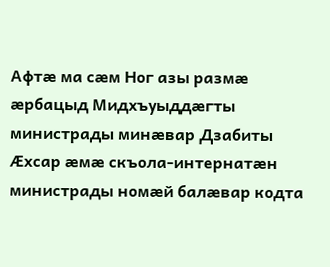Афтæ ма сæм Ног азы размæ æрбацыд Мидхъуыддæгты министрады минæвар Дзабиты Æхсар æмæ скъола-интернатæн министрады номæй балæвар кодта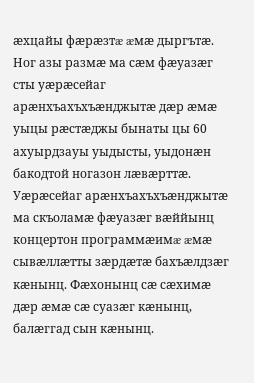æхцайы фæрæзтæ æмæ дыргътæ. Ног азы размæ ма сæм фæуазæг сты уæрæсейаг арæнхъахъхъæнджытæ дæр æмæ уыцы рæстæджы бынаты цы 60 ахуырдзауы уыдысты, уыдонæн бакодтой ногазон лæвæрттæ. Уæрæсейаг арæнхъахъхъæнджытæ ма скъоламæ фæуазæг вæййынц концертон программæимæ æмæ сывæллæтты зæрдæтæ бахъæлдзæг кæнынц. Фæхонынц сæ сæхимæ дæр æмæ сæ суазæг кæнынц, балæггад сын кæнынц.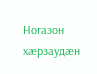Ногазон хæрзаудæн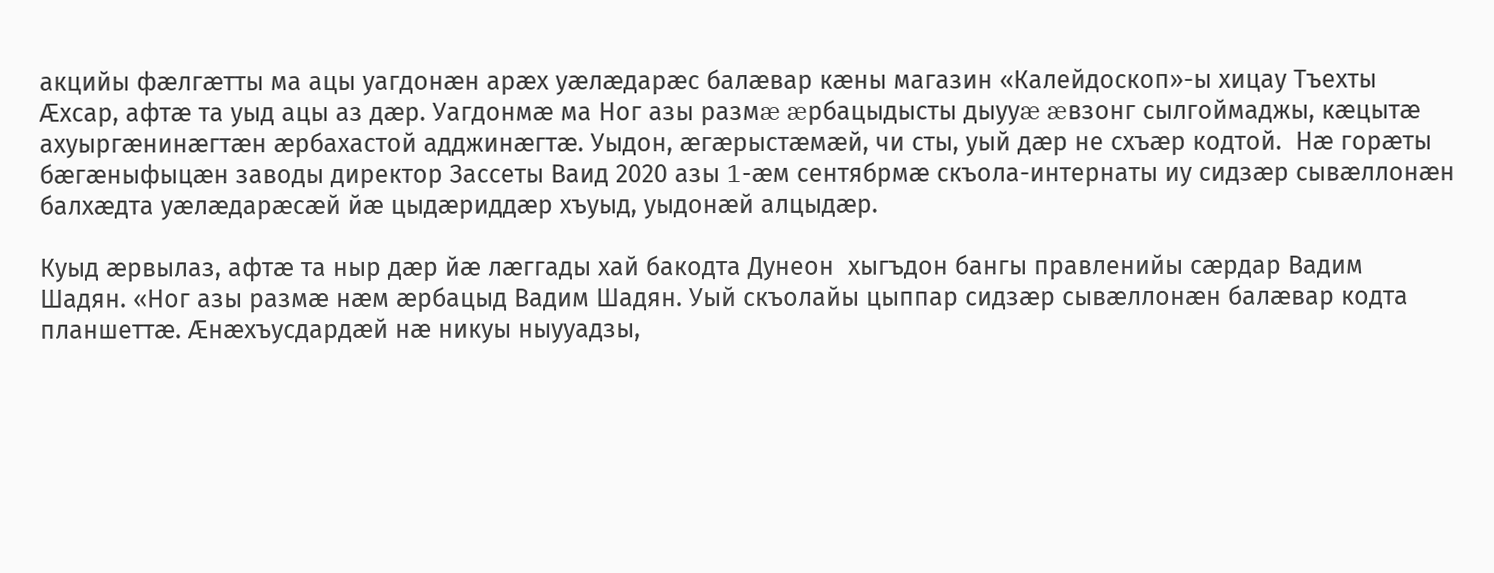акцийы фæлгæтты ма ацы уагдонæн арæх уæлæдарæс балæвар кæны магазин «Калейдоскоп»-ы хицау Тъехты Æхсар, афтæ та уыд ацы аз дæр. Уагдонмæ ма Ног азы размæ æрбацыдысты дыууæ æвзонг сылгоймаджы, кæцытæ  ахуыргæнинæгтæн æрбахастой адджинæгтæ. Уыдон, æгæрыстæмæй, чи сты, уый дæр не схъæр кодтой.  Нæ горæты бæгæныфыцæн заводы директор Зассеты Ваид 2020 азы 1-æм сентябрмæ скъола-интернаты иу сидзæр сывæллонæн балхæдта уæлæдарæсæй йæ цыдæриддæр хъуыд, уыдонæй алцыдæр.

Куыд æрвылаз, афтæ та ныр дæр йæ лæггады хай бакодта Дунеон  хыгъдон бангы правленийы сæрдар Вадим Шадян. «Ног азы размæ нæм æрбацыд Вадим Шадян. Уый скъолайы цыппар сидзæр сывæллонæн балæвар кодта планшеттæ. Æнæхъусдардæй нæ никуы ныууадзы,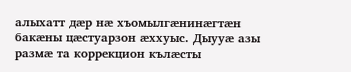алыхатт дæр нæ хъомылгæнинæгтæн бакæны цæстуарзон æххуыс. Дыууæ азы размæ та коррекцион кълæсты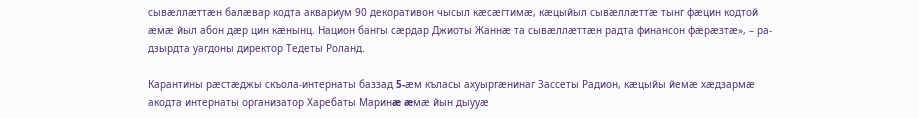сывæллæттæн балæвар кодта аквариум 90 декоративон чысыл кæсæгтимæ, кæцыйыл сывæллæттæ тынг фæцин кодтой æмæ йыл абон дæр цин кæнынц. Национ бангы сæрдар Джиоты Жаннæ та сывæллæттæн радта финансон фæрæзтæ», – ра-дзырдта уагдоны директор Тедеты Роланд.

Карантины рæстæджы скъола-интернаты баззад 5-æм къласы ахуыргæнинаг Зассеты Радион, кæцыйы йемæ хæдзармæ акодта интернаты организатор Харебаты Маринæ æмæ йын дыууæ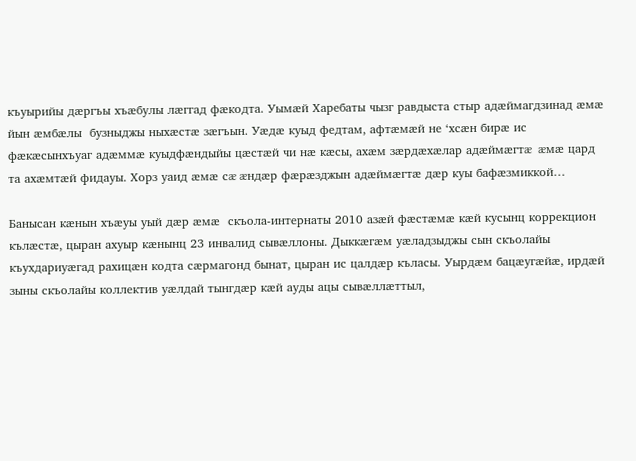къуырийы дæргъы хъæбулы лæггад фæкодта. Уымæй Харебаты чызг равдыста стыр адæймагдзинад æмæ йын æмбæлы  бузныджы ныхæстæ зæгъын. Уæдæ куыд федтам, афтæмæй не ‘хсæн бирæ ис фæкæсынхъуаг адæммæ куыдфæндыйы цæстæй чи нæ кæсы, ахæм зæрдæхæлар адæймæгтæ  æмæ цард та ахæмтæй фидауы. Хорз уаид æмæ сæ æндæр фæрæзджын адæймæгтæ дæр куы бафæзмиккой…

Банысан кæнын хъæуы уый дæр æмæ  скъола-интернаты 2010 азæй фæстæмæ кæй кусынц коррекцион кълæстæ, цыран ахуыр кæнынц 23 инвалид сывæллоны. Дыккæгæм уæладзыджы сын скъолайы къухдариуæгад рахицæн кодта сæрмагонд бынат, цыран ис цалдæр къласы. Уырдæм бацæугæйæ, ирдæй зыны скъолайы коллектив уæлдай тынгдæр кæй ауды ацы сывæллæттыл,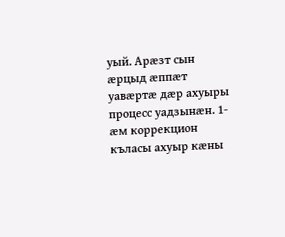уый. Арæзт сын æрцыд æппæт уавæртæ дæр ахуыры процесс уадзынæн. 1-æм коррекцион къласы ахуыр кæны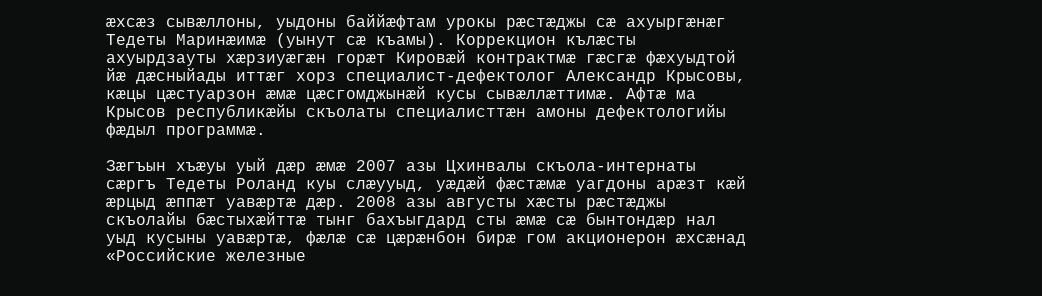æхсæз сывæллоны, уыдоны баййæфтам урокы рæстæджы сæ ахуыргæнæг Тедеты Маринæимæ (уынут сæ къамы). Коррекцион кълæсты ахуырдзауты хæрзиуæгæн горæт Кировæй контрактмæ гæсгæ фæхуыдтой йæ дæсныйады иттæг хорз специалист-дефектолог Александр Крысовы, кæцы цæстуарзон æмæ цæсгомджынæй кусы сывæллæттимæ. Афтæ ма Крысов республикæйы скъолаты специалисттæн амоны дефектологийы фæдыл программæ.

Зæгъын хъæуы уый дæр æмæ 2007 азы Цхинвалы скъола-интернаты сæргъ Тедеты Роланд куы слæууыд, уæдæй фæстæмæ уагдоны арæзт кæй æрцыд æппæт уавæртæ дæр. 2008 азы августы хæсты рæстæджы скъолайы бæстыхæйттæ тынг бахъыгдард сты æмæ сæ бынтондæр нал уыд кусыны уавæртæ, фæлæ сæ цæрæнбон бирæ гом акционерон æхсæнад «Российские железные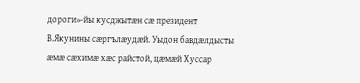дороги»-йы кусджытæн сæ президент В.Якунины сæргълæудæй. Уыдон бавдæлдысты æмæ сæхимæ хæс райстой, цæмæй Хуссар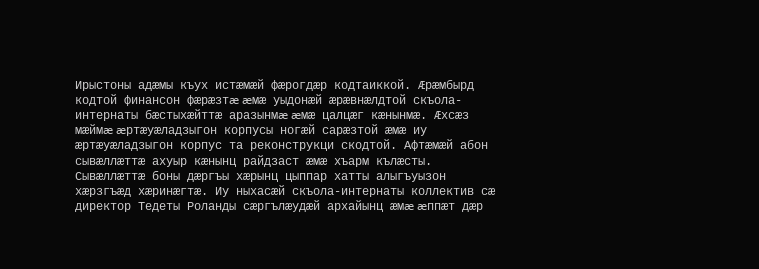Ирыстоны адæмы къух истæмæй фæрогдæр кодтаиккой. Æрæмбырд кодтой финансон фæрæзтæ æмæ уыдонæй æрæвнæлдтой скъола-интернаты бæстыхæйттæ аразынмæ æмæ цалцæг кæнынмæ. Æхсæз мæймæ æртæуæладзыгон корпусы ногæй сарæзтой æмæ иу æртæуæладзыгон корпус та реконструкци скодтой. Афтæмæй абон сывæллæттæ ахуыр кæнынц райдзаст æмæ хъарм кълæсты. Сывæллæттæ боны дæргъы хæрынц цыппар хатты алыгъуызон хæрзгъæд хæринæгтæ. Иу ныхасæй скъола-интернаты коллектив сæ директор Тедеты Роланды сæргълæудæй архайынц æмæ æппæт дæр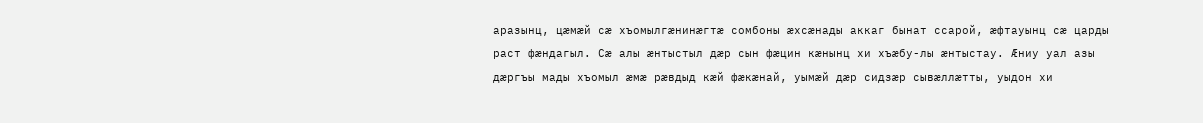аразынц, цæмæй сæ хъомылгæнинæгтæ сомбоны æхсæнады аккаг бынат ссарой, æфтауынц сæ царды раст фæндагыл. Сæ алы æнтыстыл дæр сын фæцин кæнынц хи хъæбу-лы æнтыстау. Æниу уал азы дæргъы мады хъомыл æмæ рæвдыд кæй фæкæнай, уымæй дæр сидзæр сывæллæтты, уыдон хи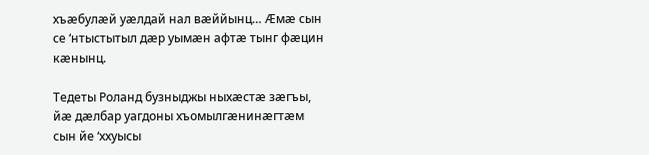хъæбулæй уæлдай нал вæййынц… Æмæ сын се ‘нтыстытыл дæр уымæн афтæ тынг фæцин кæнынц.

Тедеты Роланд бузныджы ныхæстæ зæгъы, йæ дæлбар уагдоны хъомылгæнинæгтæм сын йе ‘ххуысы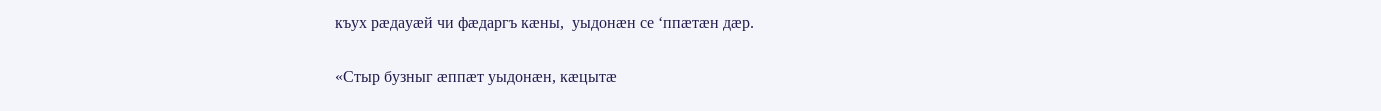къух рæдауæй чи фæдаргъ кæны,  уыдонæн се ‘ппæтæн дæр.

«Стыр бузныг æппæт уыдонæн, кæцытæ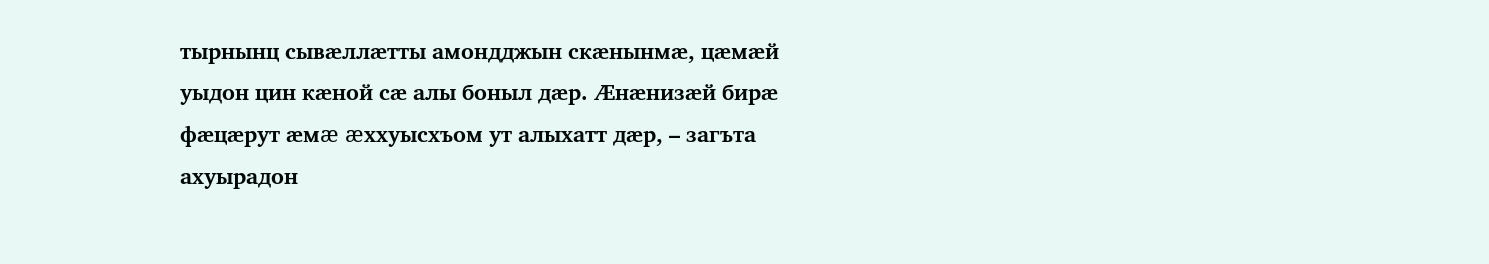тырнынц сывæллæтты амондджын скæнынмæ, цæмæй уыдон цин кæной сæ алы боныл дæр. Æнæнизæй бирæ фæцæрут æмæ æххуысхъом ут алыхатт дæр, – загъта ахуырадон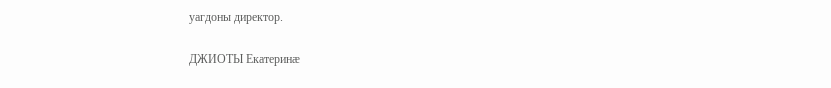уагдоны директор.

ДЖИОТЫ Екатеринæ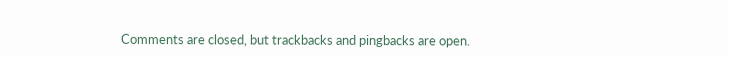Comments are closed, but trackbacks and pingbacks are open.